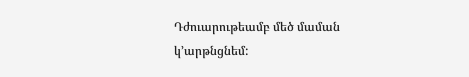Դժուարութեամբ մեծ մաման կ՚արթնցնեմ: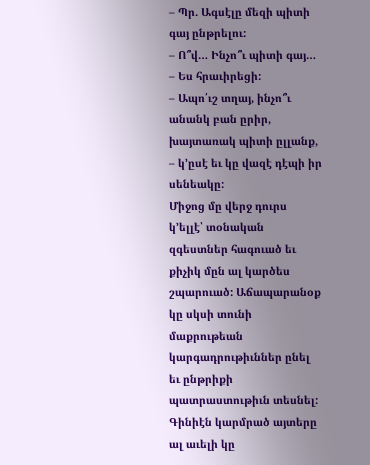– Պր. Ագսէլը մեզի պիտի գայ ընթրելու:
– Ո՞վ… Ինչո՞ւ պիտի գայ…
– Ես հրաւիրեցի:
– Ապո՛ւշ տղայ, ինչո՞ւ անանկ բան ըրիր, խայտառակ պիտի ըլլանք, – կ՚ըսէ եւ կը վազէ դէպի իր սենեակը:
Միջոց մը վերջ դուրս կ՚ելլէ՝ տօնական զգեստներ հագուած եւ քիչիկ մըն ալ կարծես շպարուած: Աճապարանօք կը սկսի տունի մաքրութեան կարգադրութիւններ ընել եւ ընթրիքի պատրաստութիւն տեսնել: Գինիէն կարմրած այտերը ալ աւելի կը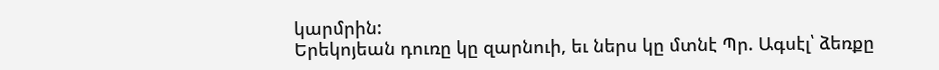կարմրին:
Երեկոյեան դուռը կը զարնուի, եւ ներս կը մտնէ Պր. Ագսէլ՝ ձեռքը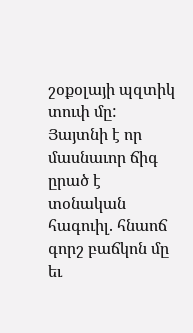շօքօլայի պզտիկ տուփ մը: Յայտնի է որ մասնաւոր ճիգ ըրած է տօնական հագուիլ. հնաոճ գորշ բաճկոն մը եւ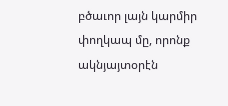բծաւոր լայն կարմիր փողկապ մը, որոնք ակնյայտօրէն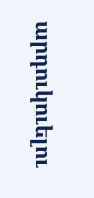արդուկուելու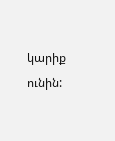կարիք ունին: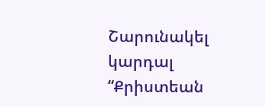Շարունակել կարդալ “Քրիստեան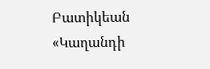Բատիկեան «Կաղանդի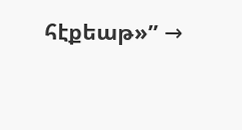հէքեաթ»” →